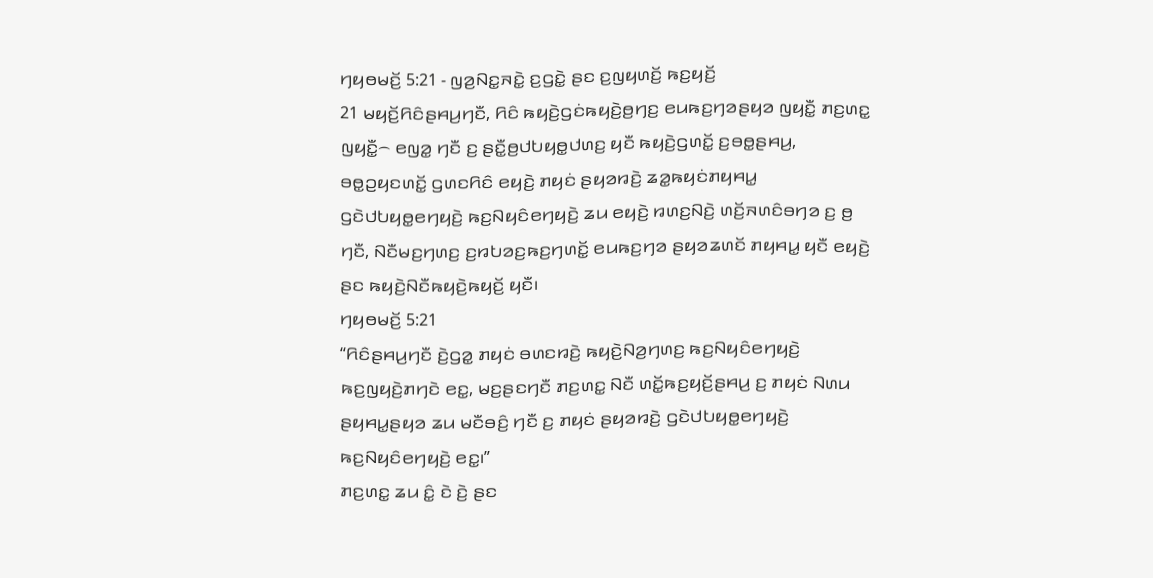ꤚꤟꤥꤗꤢꤩ꤬ 5:21 - ꤜꤤ꤬ꤡꤢ꤭ꤏꤢꤧ꤭ ꤢ꤬ꤞꤢꤧ꤭ ꤔꤢ ꤢ꤬ꤜꤟꤛꤢꤩ꤬ ꤒꤢ꤬ꤟꤢꤩ꤬
21 ꤗꤟꤢꤩ꤬ꤖꤢꤨꤔꤌꤣ꤬ꤚꤢꤪ, ꤖꤢꤨ ꤒꤟꤢꤧ꤬ꤞꤢꤦꤒꤟꤢꤧ꤬ꤥ꤬ꤚꤢ꤬ ꤕꤣꤒꤢ꤬ꤚꤤꤔꤟꤤ ꤜꤟꤢꤪ꤭ ꤊꤢ꤬ꤛꤢ꤭ ꤜꤟꤢꤪ꤭꤮ ꤕꤜꤤ꤭ ꤚꤢꤪ ꤢ꤬ ꤔꤢꤪ꤭ꤥ꤬ꤓꤝꤟꤥ꤭ꤓꤛꤢ꤬ ꤟꤢꤪ ꤒꤟꤢꤧ꤬ꤞꤛꤢꤩ꤭ ꤢ꤬ꤋꤥ꤭ꤔꤌꤣ꤬, ꤋꤥ꤭ꤑꤟꤢꤛꤢꤩ꤭ ꤞꤛꤢꤖꤢꤨ ꤕꤟꤢꤧ꤬ ꤊꤟꤢꤦ ꤔꤟꤤꤙꤢꤧ꤬ ꤘꤤ꤭ꤒꤟꤢꤦꤊꤟꤌꤣ꤭ ꤞꤢꤧꤓꤝꤟꤥ꤭ꤕꤚꤟꤢꤧ꤬ ꤒꤢ꤬ꤡꤟꤢꤨꤕꤚꤟꤢꤧ꤬ ꤘꤣ ꤕꤟꤢꤧ꤬ ꤙꤛꤢ꤬ꤡꤢꤧ꤬ ꤛꤢꤩ꤬ꤏꤛꤢꤨꤋꤚꤤ ꤢ꤬ ꤥ꤬ ꤚꤢꤪ, ꤡꤢꤪꤗꤢ꤬ꤚꤛꤢ꤬ ꤢ꤬ꤙꤝꤤꤢ꤬ꤒꤢ꤬ꤚꤛꤢꤩ꤭ ꤕꤣꤒꤢ꤬ꤚꤤ ꤔꤟꤤꤘꤛꤢꤩ ꤊꤟꤌꤣ꤭ ꤟꤢꤪ ꤕꤟꤢꤧ꤬ ꤔꤢ ꤒꤟꤢꤧ꤬ꤡꤢꤪꤒꤟꤢꤧ꤬ꤒꤟꤢꤩ꤬ ꤟꤢꤪ꤯
ꤚꤟꤥꤗꤢꤩ꤬ 5:21
“ꤖꤢꤨꤔꤌꤣ꤬ꤚꤢꤪ ꤢꤧ꤬ꤞꤤ꤭ ꤊꤟꤢꤦ ꤋꤛꤢꤙꤢꤧ꤬ ꤒꤟꤢꤧ꤬ꤡꤤ꤬ꤚꤛꤢ꤬ ꤒꤢ꤬ꤡꤟꤢꤨꤕꤚꤟꤢꤧ꤬ ꤒꤢ꤬ꤜꤟꤢꤧ꤬ꤊꤚꤢꤧ ꤕꤢ꤭, ꤗꤢ꤬ꤔꤢꤚꤢꤪ ꤊꤢ꤬ꤛꤢ꤭ ꤡꤢꤪ ꤛꤢꤩ꤭ꤒꤢ꤬ꤟꤢꤩ꤬ꤔꤌꤣ꤬ ꤢ꤬ ꤊꤟꤢꤦ ꤡꤛꤣ ꤔꤟꤌꤣ꤭ꤔꤟꤤ ꤘꤣ ꤗꤢꤪꤋꤢꤨ꤬ ꤚꤢꤪ ꤢ꤬ ꤊꤟꤢꤦ ꤔꤟꤤꤙꤢꤧ꤬ ꤞꤢꤧꤓꤝꤟꤥ꤭ꤕꤚꤟꤢꤧ꤬ ꤒꤢ꤬ꤡꤟꤢꤨꤕꤚꤟꤢꤧ꤬ ꤕꤢ꤭꤯”
ꤊꤢ꤬ꤛꤢ꤭ ꤘꤣ ꤢꤨ꤭ ꤢꤧ ꤢꤧ꤬ ꤔꤢ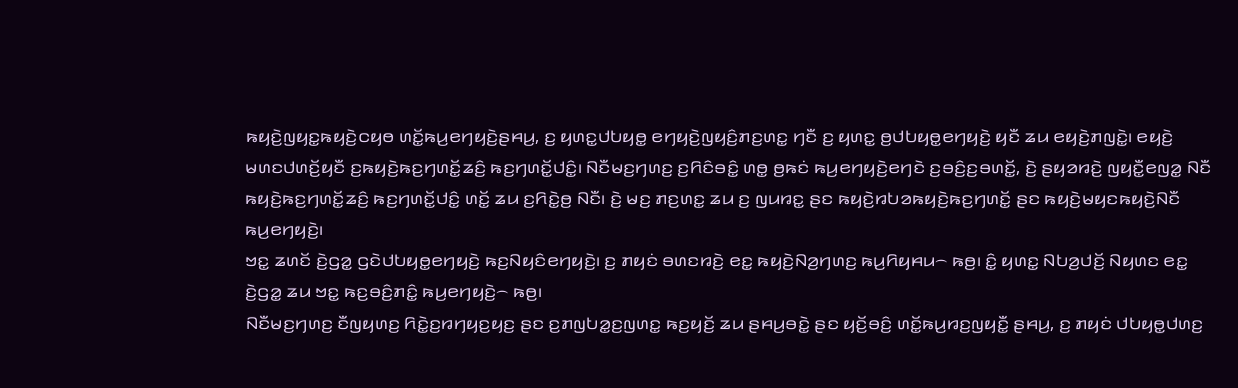ꤒꤟꤢꤧ꤬ꤜꤟꤢ꤭ꤒꤟꤢꤧ꤬ꤍꤟꤥ ꤛꤢꤩ꤭ꤒꤣ꤬ꤕꤚꤟꤢꤧ꤬ꤔꤌꤣ꤬, ꤢ꤬ ꤟꤛꤢ꤭ꤓꤝꤟꤥ꤭ ꤕꤚꤟꤢꤧ꤬ꤜꤟꤢꤨ꤬ꤊꤢ꤬ꤛꤢ꤭ ꤚꤢꤪ ꤢ꤬ ꤟꤛꤢ꤭ ꤥ꤬ꤓꤝꤟꤥ꤭ꤕꤚꤟꤢꤧ꤬ ꤟꤢꤪ ꤘꤣ ꤕꤟꤢꤧ꤬ꤊꤜꤢꤧ꤭꤯ ꤕꤟꤢꤧ꤬ ꤗꤛꤢꤓꤛꤢꤩ꤬ꤟꤢꤪ ꤢ꤬ꤒꤟꤢꤧ꤬ꤒꤢ꤬ꤚꤛꤢꤩ꤭ꤘꤢꤨ꤬ ꤒꤢ꤬ꤚꤛꤢꤩ꤭ꤓꤢꤨ꤭꤯ ꤡꤢꤪꤗꤢ꤬ꤚꤛꤢ꤬ ꤢ꤬ꤖꤢꤨꤋꤢꤨ꤭ ꤛꤥ꤭ ꤥ꤬ꤒꤢꤦ ꤒꤣ꤬ꤕꤚꤟꤢꤧ꤬ꤕꤚꤢꤧ ꤢ꤬ꤋꤢꤨ꤬ꤢ꤬ꤋꤛꤢꤩ꤭, ꤢꤧ꤬ ꤔꤟꤤꤙꤢꤧ꤬ ꤜꤟꤢꤪ꤭ꤕꤜꤤ꤭ ꤡꤢꤪ ꤒꤟꤢꤧ꤬ꤒꤢ꤬ꤚꤛꤢꤩ꤭ꤘꤢꤨ꤬ ꤒꤢ꤬ꤚꤛꤢꤩ꤭ꤓꤢꤨ꤭ ꤛꤢꤩ꤭ ꤘꤣ ꤢ꤬ꤖꤢꤧ꤭ꤥ꤬ ꤡꤢꤪ꤯ ꤢꤧ꤬ ꤗꤢ꤬ ꤊꤢ꤬ꤛꤢ꤭ ꤘꤣ ꤢ꤬ ꤜꤣꤙꤢ꤭ ꤔꤢ ꤒꤟꤢꤧ꤬ꤙꤝꤤꤒꤟꤢꤧ꤬ꤒꤢ꤬ꤚꤛꤢꤩ꤭ ꤔꤢ ꤒꤟꤢꤧ꤬ꤗꤟꤢꤒꤟꤢꤧ꤬ꤡꤢꤪ ꤒꤣ꤬ꤕꤚꤟꤢꤧ꤬꤯
ꤠꤢ꤭ ꤘꤛꤢꤩ ꤢꤧ꤬ꤞꤤ꤭ ꤞꤢꤧꤓꤝꤟꤥ꤭ꤕꤚꤟꤢꤧ꤬ ꤒꤢ꤬ꤡꤟꤢꤨꤕꤚꤟꤢꤧ꤬꤯ ꤢ꤬ ꤊꤟꤢꤦ ꤋꤛꤢꤙꤢꤧ꤬ ꤕꤢ꤭ ꤒꤟꤢꤧ꤬ꤡꤤ꤬ꤚꤛꤢ꤬ ꤒꤣ꤬ꤖꤟꤌꤣ꤮ ꤒꤥ꤬꤯ ꤢꤨ꤭ ꤟꤛꤢ꤭ ꤡꤝꤤ꤬ꤓꤢꤩ꤬ ꤡꤟꤛꤢ ꤕꤢ꤭ ꤢꤧ꤬ꤞꤤ꤭ ꤘꤣ ꤠꤢ꤭ ꤒꤢ꤬ꤋꤢꤨ꤬ꤊꤢꤨ꤭ ꤒꤣ꤬ꤕꤚꤟꤢꤧ꤬꤮ ꤒꤥ꤬꤯
ꤡꤢꤪꤗꤢ꤬ꤚꤛꤢ꤬ ꤢꤪꤜꤟꤛꤢ꤬ ꤖꤢꤧ꤭ꤢ꤬ꤙꤚꤟꤢ꤬ꤟꤢ꤬ ꤔꤢ ꤢ꤬ꤊꤜꤝꤤ꤭ꤢ꤬ꤜꤛꤢ꤭ ꤒꤢ꤬ꤟꤢꤩ꤬ ꤘꤣ ꤔꤌꤣ꤬ꤋꤢꤧ꤭ ꤔꤢ ꤟꤢꤩ꤬ꤋꤢꤨ꤬ ꤛꤢꤩ꤭ꤒꤣ꤬ꤙꤢ꤬ꤜꤟꤢꤪ꤭ ꤔꤌꤣ꤬, ꤢ꤬ ꤊꤟꤢꤦ ꤓꤝꤟꤥ꤭ꤓꤛꤢ꤬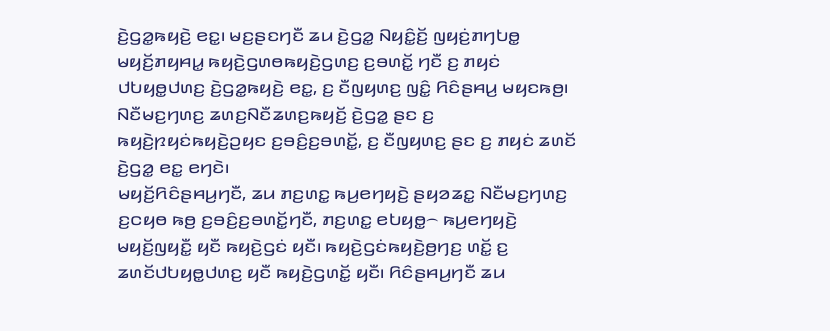ꤢꤧ꤬ꤞꤤ꤭ꤒꤟꤢꤧ꤬ ꤕꤢ꤭꤯ ꤗꤢ꤬ꤔꤢꤚꤢꤪ ꤘꤣ ꤢꤧ꤬ꤞꤤ꤭ ꤡꤟꤢꤨ꤭ꤢꤩ꤬ ꤜꤟꤢꤦ꤬ꤊꤚꤝꤥ꤭ ꤗꤟꤢꤩ꤬ꤊꤟꤌꤣ꤭ ꤒꤟꤢꤧ꤬ꤞꤛꤥꤒꤟꤢꤧ꤬ꤞꤛꤢ꤬ ꤢ꤬ꤋꤛꤢꤩ꤭ ꤚꤢꤪ ꤢ꤬ ꤊꤟꤢꤦ ꤓꤝꤟꤥ꤭ꤓꤛꤢ꤬ ꤢꤧ꤬ꤞꤤ꤭ꤒꤟꤢꤧ꤬ ꤕꤢ꤭, ꤢ꤬ ꤢꤪꤜꤟꤛꤢ꤬ ꤜꤢꤨ꤭ ꤖꤢꤨꤔꤌꤣ꤬ ꤗꤟꤢꤒꤥ꤬꤯ ꤡꤢꤪꤗꤢ꤬ꤚꤛꤢ꤬ ꤘꤛꤢ꤬ꤡꤢꤪꤘꤛꤢ꤬ꤒꤟꤢꤩ꤬ ꤢꤧ꤬ꤞꤤ꤭ ꤔꤢ ꤢ꤬ ꤒꤟꤢꤧ꤬ꤐꤟꤢꤦꤒꤟꤢꤧ꤬ꤑꤟꤢ ꤢ꤬ꤋꤢꤨ꤬ꤢ꤬ꤋꤛꤢꤩ꤭, ꤢ꤬ ꤢꤪꤜꤟꤛꤢ꤬ ꤔꤢ ꤢ꤬ ꤊꤟꤢꤦ ꤘꤛꤢꤩ ꤢꤧ꤬ꤞꤤ꤭ ꤕꤢ꤭ ꤕꤚꤢꤧ꤯
ꤗꤟꤢꤩ꤬ꤖꤢꤨꤔꤌꤣ꤬ꤚꤢꤪ, ꤘꤣ ꤊꤢ꤬ꤛꤢ꤭ ꤒꤣ꤬ꤕꤚꤟꤢꤧ꤬ ꤔꤟꤤꤘꤢ꤭ ꤡꤢꤪꤗꤢ꤬ꤚꤛꤢ꤬ ꤢ꤬ꤍꤟꤥ ꤒꤥ꤬ ꤢ꤬ꤋꤢꤨ꤬ꤢ꤬ꤋꤛꤢꤩ꤭ꤚꤢꤪ, ꤊꤢ꤬ꤛꤢ꤭ ꤕꤝꤟꤥ꤭꤮ ꤒꤣ꤬ꤕꤚꤟꤢꤧ꤬ ꤗꤟꤢꤩ꤬ꤜꤟꤢꤪ꤭ ꤟꤢꤪ ꤒꤟꤢꤧ꤬ꤞꤢꤦ ꤟꤢꤪ꤯ ꤒꤟꤢꤧ꤬ꤞꤢꤦꤒꤟꤢꤧ꤬ꤥ꤬ꤚꤢ꤬ ꤛꤢꤩ꤭ ꤢ꤬ ꤘꤛꤢꤩꤓꤝꤟꤥ꤭ꤓꤛꤢ꤬ ꤟꤢꤪ ꤒꤟꤢꤧ꤬ꤞꤛꤢꤩ꤭ ꤟꤢꤪ꤯ ꤖꤢꤨꤔꤌꤣ꤬ꤚꤢꤪ ꤘꤣ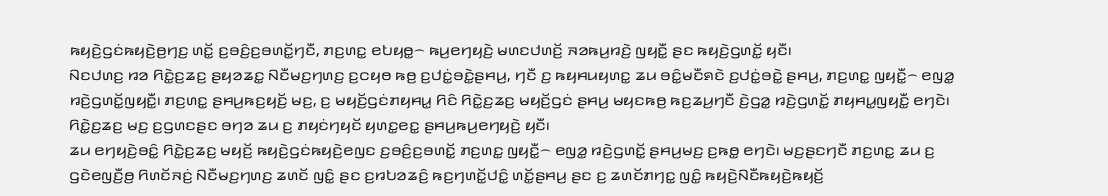ꤒꤟꤢꤧ꤬ꤞꤢꤦꤒꤟꤢꤧ꤬ꤥ꤬ꤚꤢ꤬ ꤛꤢꤩ꤭ ꤢ꤬ꤋꤢꤨ꤬ꤢ꤬ꤋꤛꤢꤩ꤭ꤚꤢꤪ, ꤊꤢ꤬ꤛꤢ꤭ ꤕꤝꤟꤥ꤭꤮ ꤒꤣ꤬ꤕꤚꤟꤢꤧ꤬ ꤗꤛꤢꤓꤛꤢꤩ꤬ ꤏꤤꤒꤣ꤬ꤙꤢꤧ꤬ ꤜꤟꤢꤪ꤭ ꤔꤢ ꤒꤟꤢꤧ꤬ꤞꤛꤢꤩ꤭ ꤟꤢꤪ꤯
ꤡꤢꤓꤛꤢ꤬ ꤙꤤ ꤖꤢꤧ꤭ꤢ꤬ꤘꤢ꤬ ꤔꤟꤤꤘꤢ꤭ ꤡꤢꤪꤗꤢ꤬ꤚꤛꤢ꤬ ꤢ꤬ꤍꤟꤥ ꤒꤥ꤬ ꤢ꤬ꤓꤢꤦ꤭ꤋꤢꤧ꤭ꤔꤌꤣ꤬, ꤚꤢꤪ ꤢ꤬ ꤒꤟꤌꤣꤟꤛꤢ꤭ ꤘꤣ ꤋꤢꤨ꤭ꤗꤢꤪꤎꤢꤧ ꤢ꤬ꤓꤢꤦ꤭ꤋꤢꤧ꤭ ꤔꤌꤣ꤬, ꤊꤢ꤬ꤛꤢ꤭ ꤜꤟꤢꤪ꤭꤮ ꤕꤜꤤ꤭ ꤙꤢꤧ꤬ꤞꤛꤢꤩ꤭ꤜꤟꤢꤪ꤭꤯ ꤊꤢ꤬ꤛꤢ꤭ ꤔꤌꤣ꤬ꤒꤢ꤬ꤟꤢꤩ꤬ ꤗꤢ꤬, ꤢ꤬ ꤗꤟꤢꤩ꤬ꤞꤢꤦꤊꤟꤌꤣ꤭ ꤖꤢꤨ ꤖꤢꤧ꤭ꤢ꤬ꤘꤢ꤬ ꤗꤟꤢꤩ꤬ꤞꤢꤦ ꤔꤌꤣ꤬ ꤗꤟꤢꤒꤥ꤬ ꤒꤢ꤬ꤘꤣ꤬ꤚꤢꤪ ꤢꤧ꤬ꤞꤤ꤭ ꤙꤢꤧ꤬ꤞꤛꤢꤩ꤭ ꤊꤟꤌꤣ꤭ꤜꤟꤢꤪ꤭ ꤕꤚꤢꤧ꤯ ꤖꤢꤧ꤭ꤢ꤬ꤘꤢ꤬ ꤗꤢ꤬ ꤢ꤬ꤞꤛꤢꤔꤢ ꤋꤚꤤ ꤘꤣ ꤢ꤬ ꤊꤟꤢꤦꤚꤟꤢꤩ ꤟꤛꤢ꤭ꤕꤢ꤭ ꤔꤌꤣ꤬ꤒꤣ꤬ꤕꤚꤟꤢꤧ꤬ ꤟꤢꤪ꤯
ꤘꤣ ꤕꤚꤟꤢꤧ꤬ꤋꤢꤨ꤭ ꤖꤢꤧ꤭ꤢ꤬ꤘꤢ꤬ ꤗꤟꤢꤩ꤬ ꤒꤟꤢꤧ꤬ꤞꤢꤦꤒꤟꤢꤧ꤬ꤕꤜꤢ ꤢ꤬ꤋꤢꤨ꤬ꤢ꤬ꤋꤛꤢꤩ꤭ ꤊꤢ꤬ꤛꤢ꤭ ꤜꤟꤢꤪ꤭꤮ ꤕꤜꤤ꤭ ꤙꤢꤧ꤬ꤞꤛꤢꤩ꤭ ꤔꤌꤣ꤬ꤗꤢ꤬ ꤢ꤬ꤒꤥ꤭ ꤕꤚꤢꤧ꤯ ꤗꤢ꤬ꤔꤢꤚꤢꤪ ꤊꤢ꤬ꤛꤢ꤭ ꤘꤣ ꤢ꤬ ꤞꤢꤧꤕꤜꤢꤪ꤬ꤥ꤬ ꤖꤛꤢꤩꤏꤢꤦ꤬ ꤡꤢꤪꤗꤢ꤬ꤚꤛꤢ꤬ ꤘꤛꤢꤩ ꤜꤢꤨ꤭ ꤔꤢ ꤢ꤬ꤙꤝꤤꤘꤢꤨ꤬ ꤒꤢ꤬ꤚꤛꤢꤩ꤭ꤓꤢꤨ꤭ ꤛꤢꤩ꤭ꤔꤌꤣ꤬ ꤔꤢ ꤢ꤬ ꤘꤛꤢꤩꤊꤚꤢ꤭ ꤜꤢꤨ꤭ ꤒꤟꤢꤧ꤬ꤡꤢꤪꤒꤟꤢꤧ꤬ꤒꤟꤢꤩ꤬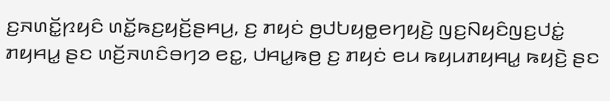ꤢ꤬ꤏꤛꤢꤩ꤭ꤐꤟꤢꤨ ꤛꤢꤩ꤭ꤒꤢ꤬ꤟꤢꤩ꤬ꤔꤌꤣ꤬, ꤢ꤬ ꤊꤟꤢꤦ ꤥ꤬ꤓꤝꤟꤥ꤭ꤕꤚꤟꤢꤧ꤬ ꤜꤢ꤬ꤡꤟꤢꤨꤜꤢ꤬ꤓꤢꤦ꤭ ꤊꤟꤌꤣ꤭ ꤔꤢ ꤛꤢꤩ꤬ꤏꤛꤢꤨꤋꤚꤤ ꤕꤢ꤭, ꤓꤌꤣ꤭ꤒꤥ꤬ ꤢ꤬ ꤊꤟꤢꤦ ꤕꤣ ꤒꤟꤣꤊꤟꤌꤣ꤭ ꤒꤟꤢꤧ꤬ ꤔꤢ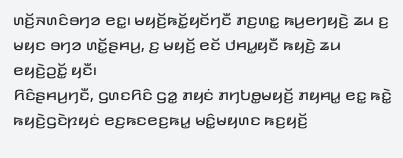ꤛꤢꤩ꤬ꤏꤛꤢꤨꤋꤚꤤ ꤕꤢ꤭꤯ ꤗꤟꤢꤩ꤬ꤒꤢꤩ꤭ꤟꤢꤩꤚꤢꤪ ꤊꤢ꤬ꤛꤢ꤭ ꤒꤣ꤬ꤕꤚꤟꤢꤧ꤬ ꤘꤣ ꤢ꤬ ꤗꤟꤢ ꤋꤚꤤ ꤛꤢꤩ꤭ꤔꤌꤣ꤬, ꤢ꤬ ꤗꤟꤢꤩ꤬ ꤕꤢꤩ ꤓꤌꤣ꤭ꤟꤢꤪ ꤒꤟꤢꤧ꤬ ꤘꤣ ꤕꤟꤢꤧ꤬ꤑꤢꤩ꤭ ꤟꤢꤪ꤯
ꤖꤢꤨꤔꤌꤣ꤬ꤚꤢꤪ, ꤞꤛꤢꤖꤢꤨ ꤞꤤ꤭ ꤊꤟꤢꤦ ꤊꤚꤝꤥ꤭ꤗꤟꤢꤩ꤬ ꤊꤟꤌꤣ꤭ ꤕꤢ꤭ ꤒꤢꤧ꤭ ꤒꤟꤢꤧ꤬ꤞꤢꤧꤐꤟꤢꤦ ꤕꤢ꤬ꤒꤢꤕꤢ꤬ꤒꤣ꤭ ꤗꤢꤨ꤭ꤗꤟꤛꤢ ꤒꤢ꤬ꤟꤢꤩ꤬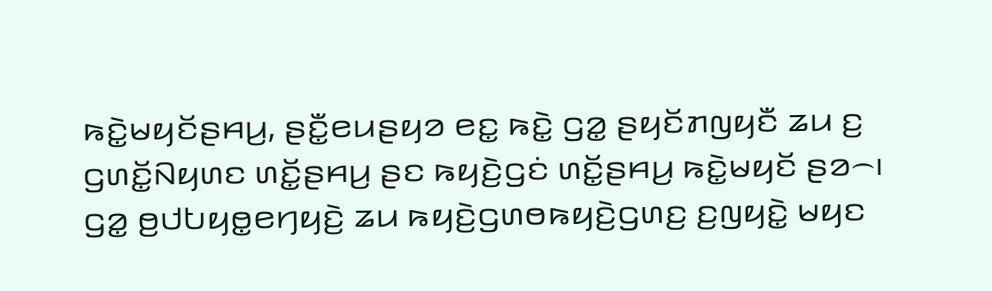ꤒꤢꤧ꤭ꤗꤟꤢꤩꤔꤌꤣ꤬, ꤔꤢꤪ꤭ꤕꤣꤔꤟꤤ ꤕꤢ꤭ ꤒꤢꤧ꤭ ꤞꤤ꤭ ꤔꤟꤢꤩꤊꤜꤟꤢꤪ ꤘꤣ ꤢ꤬ ꤞꤛꤢꤩ꤭ꤡꤟꤛꤢ ꤛꤢꤩ꤭ꤔꤌꤣ꤬ ꤔꤢ ꤒꤟꤢꤧ꤬ꤞꤢꤦ ꤛꤢꤩ꤭ꤔꤌꤣ꤬ ꤒꤢꤧ꤭ꤗꤟꤢꤩ ꤔꤤ꤮꤯
ꤞꤤ꤭ ꤥ꤬ꤓꤝꤟꤥ꤭ꤕꤚꤟꤢꤧ꤬ ꤘꤣ ꤒꤟꤢꤧ꤬ꤞꤛꤥꤒꤟꤢꤧ꤬ꤞꤛꤢ꤬ ꤢ꤬ꤜꤟꤢꤧ꤭ ꤗꤟꤢ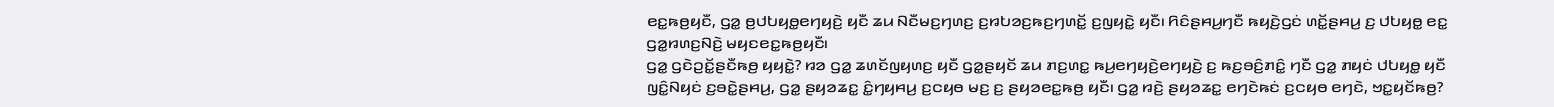ꤕꤢ꤭ꤒꤥ꤬ꤟꤢꤪ, ꤞꤤ꤭ ꤥ꤬ꤓꤝꤟꤥ꤭ꤕꤚꤟꤢꤧ꤬ ꤟꤢꤪ ꤘꤣ ꤡꤢꤪꤗꤢ꤬ꤚꤛꤢ꤬ ꤢ꤬ꤙꤝꤤꤢ꤬ꤒꤢ꤬ꤚꤛꤢꤩ꤭ ꤢ꤬ꤜꤟꤢꤧ꤭ ꤟꤢꤪ꤯ ꤖꤢꤨꤔꤌꤣ꤬ꤚꤢꤪ ꤒꤟꤢꤧ꤬ꤞꤢꤦ ꤛꤢꤩ꤭ꤔꤌꤣ꤬ ꤢ꤬ ꤓꤝꤟꤥ꤭ ꤕꤢ꤭ ꤞꤤ꤭ꤙꤛꤢ꤬ꤡꤢꤧ꤬ ꤗꤟꤢꤕꤢ꤭ꤒꤥ꤬ꤟꤢꤪ꤯
ꤞꤤ꤭ ꤞꤢꤧꤑꤢꤩ꤭ꤔꤢꤪꤒꤥ꤬ ꤟꤟꤢꤧ꤭? ꤙꤤ ꤞꤤ꤭ ꤘꤛꤢꤩꤜꤟꤛꤢ꤬ ꤟꤢꤪ ꤞꤤ꤭ꤔꤟꤢꤩ ꤘꤣ ꤊꤢ꤬ꤛꤢ꤭ ꤒꤣ꤬ꤕꤚꤟꤢꤧ꤬ꤕꤚꤟꤢꤧ꤬ ꤢ꤬ ꤒꤢ꤬ꤋꤢꤨ꤬ꤊꤢꤨ꤭ ꤚꤢꤪ ꤞꤤ꤭ ꤊꤟꤢꤦ ꤓꤝꤟꤥ꤭ ꤟꤢꤪ ꤜꤢꤨ꤭ꤡꤟꤢꤦ ꤢ꤬ꤋꤢꤧ꤭ꤔꤌꤣ꤬, ꤞꤤ꤭ ꤔꤟꤤꤘꤢ꤭ ꤢꤨ꤭ꤚꤟꤌꤣ꤬ ꤢ꤬ꤍꤟꤥ ꤗꤢ꤬ ꤢ꤬ ꤔꤟꤤꤕꤢ꤭ꤒꤥ꤬ ꤟꤢꤪ꤯ ꤞꤤ꤭ ꤙꤢꤧ꤬ ꤔꤟꤤꤘꤢ꤭ ꤕꤚꤢꤧꤒꤢꤦ ꤢ꤬ꤍꤟꤥ ꤕꤚꤢꤧ, ꤠꤢ꤭ꤟꤢꤩꤒꤥ꤬?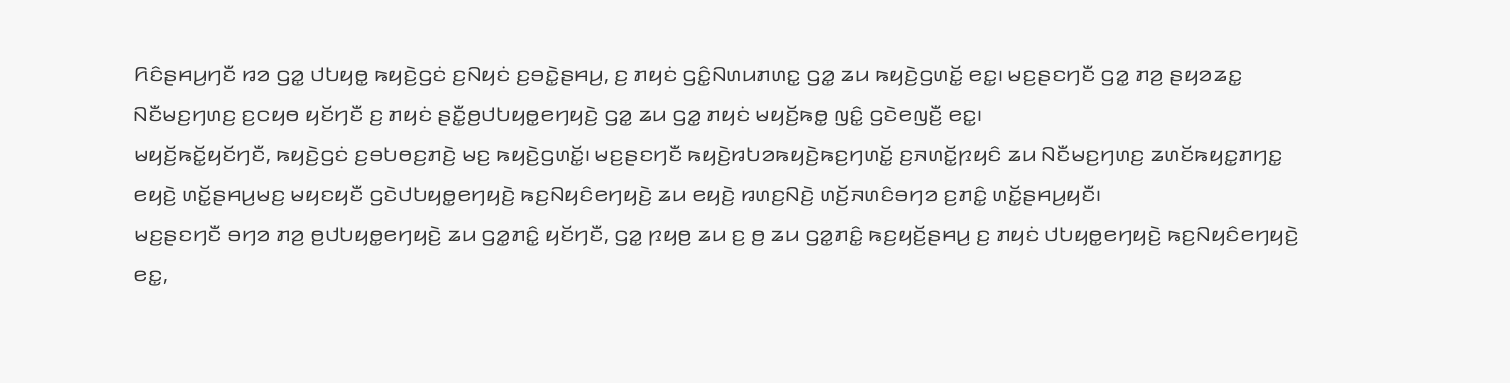ꤖꤢꤨꤔꤌꤣ꤬ꤚꤢꤪ ꤙꤤ ꤞꤤ꤭ ꤓꤝꤟꤥ꤭ ꤒꤟꤢꤧ꤬ꤞꤢꤦ ꤢ꤬ꤡꤟꤢꤦ ꤢ꤬ꤋꤢꤧ꤭ꤔꤌꤣ꤬, ꤢ꤬ ꤊꤟꤢꤦ ꤞꤢꤨ꤭ꤡꤛꤣꤊꤛꤢ꤭ ꤞꤤ꤭ ꤘꤣ ꤒꤟꤢꤧ꤬ꤞꤛꤢꤩ꤭ ꤕꤢ꤭꤯ ꤗꤢ꤬ꤔꤢꤚꤢꤪ ꤞꤤ꤭ ꤊꤤ꤬ ꤔꤟꤤꤘꤢ꤭ ꤡꤢꤪꤗꤢ꤬ꤚꤛꤢ꤬ ꤢ꤬ꤍꤟꤥ ꤟꤢꤩꤚꤢꤪ ꤢ꤬ ꤊꤟꤢꤦ ꤔꤢꤪ꤭ꤥ꤬ꤓꤝꤟꤥ꤭ꤕꤚꤟꤢꤧ꤬ ꤞꤤ꤭ ꤘꤣ ꤞꤤ꤭ ꤊꤟꤢꤦ ꤗꤟꤢꤩ꤬ꤒꤥ꤭ ꤜꤢꤨ꤭ ꤞꤢꤧꤕꤜꤢꤪ꤬ ꤕꤢ꤭꤯
ꤗꤟꤢꤩ꤬ꤒꤢꤩ꤭ꤟꤢꤩꤚꤢꤪ, ꤒꤟꤢꤧ꤬ꤞꤢꤦ ꤢ꤬ꤋꤝꤥꤢ꤬ꤊꤢꤧ꤬ ꤗꤢ꤬ ꤒꤟꤢꤧ꤬ꤞꤛꤢꤩ꤭꤯ ꤗꤢ꤬ꤔꤢꤚꤢꤪ ꤒꤟꤢꤧ꤬ꤙꤝꤤꤒꤟꤢꤧ꤬ꤒꤢ꤬ꤚꤛꤢꤩ꤭ ꤢ꤬ꤏꤛꤢꤩ꤭ꤐꤟꤢꤨ ꤘꤣ ꤡꤢꤪꤗꤢ꤬ꤚꤛꤢ꤬ ꤘꤛꤢꤩꤒꤟꤢ꤭ꤊꤚꤢ꤭ ꤕꤟꤢꤧ꤬ ꤛꤢꤩ꤭ꤔꤌꤣ꤬ꤗꤢ꤬ ꤗꤟꤢꤟꤢꤪ ꤞꤢꤧꤓꤝꤟꤥ꤭ꤕꤚꤟꤢꤧ꤬ ꤒꤢ꤬ꤡꤟꤢꤨꤕꤚꤟꤢꤧ꤬ ꤘꤣ ꤕꤟꤢꤧ꤬ ꤙꤛꤢ꤬ꤡꤢꤧ꤬ ꤛꤢꤩ꤬ꤏꤛꤢꤨꤋꤚꤤ ꤢ꤬ꤊꤢꤨ꤭ ꤛꤢꤩ꤭ꤔꤌꤣ꤬ꤟꤢꤪ꤯
ꤗꤢ꤬ꤔꤢꤚꤢꤪ ꤋꤚꤤ ꤊꤤ꤬ ꤥ꤬ꤓꤝꤟꤥ꤭ꤕꤚꤟꤢꤧ꤬ ꤘꤣ ꤞꤤ꤭ꤊꤢꤨ꤭ ꤟꤢꤩꤚꤢꤪ, ꤞꤤ꤭ ꤐꤟꤥ꤬ ꤘꤣ ꤢ꤬ ꤥ꤬ ꤘꤣ ꤞꤤ꤭ꤊꤢꤨ꤭ ꤒꤢ꤬ꤟꤢꤩ꤬ꤔꤌꤣ꤬ ꤢ꤬ ꤊꤟꤢꤦ ꤓꤝꤟꤥ꤭ꤕꤚꤟꤢꤧ꤬ ꤒꤢ꤬ꤡꤟꤢꤨꤕꤚꤟꤢꤧ꤬ ꤕꤢ꤭,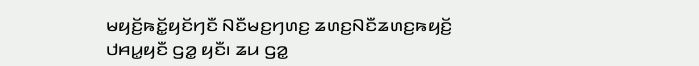ꤗꤟꤢꤩ꤬ꤒꤢꤩ꤭ꤟꤢꤩꤚꤢꤪ ꤡꤢꤪꤗꤢ꤬ꤚꤛꤢ꤬ ꤘꤛꤢ꤬ꤡꤢꤪꤘꤛꤢ꤬ꤒꤟꤢꤩ꤬ ꤓꤌꤣ꤭ꤟꤢꤪ ꤞꤤ꤭ ꤟꤢꤪ꤯ ꤘꤣ ꤞꤤ꤭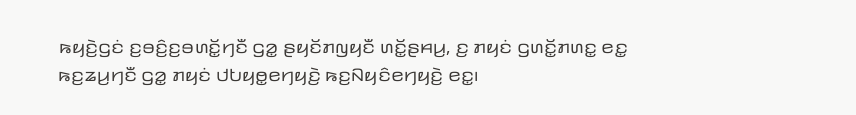ꤒꤟꤢꤧ꤬ꤞꤢꤦ ꤢ꤬ꤋꤢꤨ꤬ꤢ꤬ꤋꤛꤢꤩ꤭ꤚꤢꤪ ꤞꤤ꤭ ꤔꤟꤢꤩꤊꤜꤟꤢꤪ ꤛꤢꤩ꤭ꤔꤌꤣ꤬, ꤢ꤬ ꤊꤟꤢꤦ ꤞꤛꤢꤩ꤭ꤊꤛꤢ꤭ ꤕꤢ꤭ ꤒꤢ꤬ꤘꤣ꤬ꤚꤢꤪ ꤞꤤ꤭ ꤊꤟꤢꤦ ꤓꤝꤟꤥ꤭ꤕꤚꤟꤢꤧ꤬ ꤒꤢ꤬ꤡꤟꤢꤨꤕꤚꤟꤢꤧ꤬ ꤕꤢ꤭꤯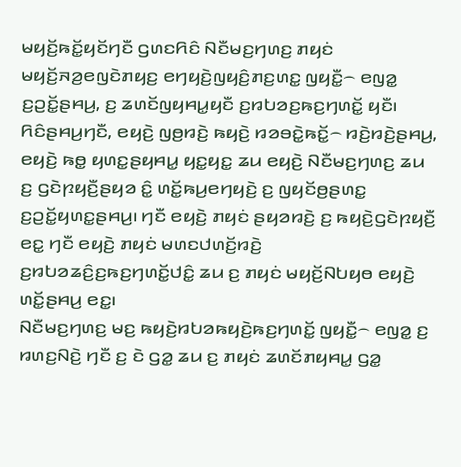ꤗꤟꤢꤩ꤬ꤒꤢꤩ꤭ꤟꤢꤩꤚꤢꤪ ꤞꤛꤢꤖꤢꤨ ꤡꤢꤪꤗꤢ꤬ꤚꤛꤢ꤬ ꤊꤟꤢꤦ ꤗꤟꤢꤩ꤬ꤏꤤ꤬ꤕꤜꤢꤧꤊꤟꤢ꤬ ꤕꤚꤟꤢꤧ꤬ꤜꤟꤢꤨ꤬ꤊꤢ꤬ꤛꤢ꤭ ꤜꤟꤢꤪ꤭꤮ ꤕꤜꤤ꤭ ꤢ꤬ꤑꤢꤩ꤭ꤔꤌꤣ꤬, ꤢ꤬ ꤘꤛꤢꤩꤜꤟꤌꤣ꤭ꤟꤢꤪ ꤢ꤬ꤙꤝꤤꤢ꤬ꤒꤢ꤬ꤚꤛꤢꤩ꤭ ꤟꤢꤪ꤯
ꤖꤢꤨꤔꤌꤣ꤬ꤚꤢꤪ, ꤕꤟꤢꤧ꤬ ꤜꤥ꤬ꤙꤢꤧ꤬ ꤒꤟꤢꤧ꤬ ꤙꤤꤋꤢꤧ꤭ꤒꤢꤩ꤭꤮ ꤙꤢꤧ꤬ꤙꤢꤧ꤬ꤔꤌꤣ꤬, ꤕꤟꤢꤧ꤬ ꤒꤥ꤭ ꤟꤛꤢ꤭ꤔꤟꤌꤣ꤭ ꤟꤢ꤭ꤟꤢ꤭ ꤘꤣ ꤕꤟꤢꤧ꤬ ꤡꤢꤪꤗꤢ꤬ꤚꤛꤢ꤬ ꤘꤣ ꤢ꤬ ꤞꤢꤧꤐꤟꤢꤪ꤬ꤔꤟꤤ ꤢꤨ꤭ ꤛꤢꤩ꤭ꤒꤣ꤬ꤕꤚꤟꤢꤧ꤬ ꤢ꤬ ꤜꤟꤢꤩꤥ꤬ꤔꤛꤢ꤭ ꤢ꤬ꤑꤢꤩ꤭ꤟꤛꤢ꤭ꤔꤌꤣ꤬꤯ ꤚꤢꤪ ꤕꤟꤢꤧ꤬ ꤊꤟꤢꤦ ꤔꤟꤤꤙꤢꤧ꤬ ꤢ꤬ ꤒꤟꤢꤧ꤬ꤞꤢꤧꤐꤟꤢꤪ꤬ ꤕꤢ꤭ ꤚꤢꤪ ꤕꤟꤢꤧ꤬ ꤊꤟꤢꤦ ꤗꤛꤢꤓꤛꤢꤩ꤬ꤙꤢꤧ꤬ ꤢ꤬ꤙꤝꤤꤘꤢꤨ꤬ꤢ꤬ꤒꤢ꤬ꤚꤛꤢꤩ꤭ꤓꤢꤨ꤭ ꤘꤣ ꤢ꤬ ꤊꤟꤢꤦ ꤗꤟꤢꤩ꤬ꤡꤝꤟꤥ ꤕꤟꤢꤧ꤬ ꤛꤢꤩ꤭ꤔꤌꤣ꤬ ꤕꤢ꤭꤯
ꤡꤢꤪꤗꤢ꤬ꤚꤛꤢ꤬ ꤗꤢ꤬ ꤒꤟꤢꤧ꤬ꤙꤝꤤꤒꤟꤢꤧ꤬ꤒꤢ꤬ꤚꤛꤢꤩ꤭ ꤜꤟꤢꤪ꤭꤮ ꤕꤜꤤ꤭ ꤢ꤬ ꤙꤛꤢ꤬ꤡꤢꤧ꤬ ꤚꤢꤪ ꤢ꤬ ꤢꤧ ꤞꤤ꤭ ꤘꤣ ꤢ꤬ ꤊꤟꤢꤦ ꤘꤛꤢꤩꤊꤟꤌꤣ꤭ ꤞꤤ꤭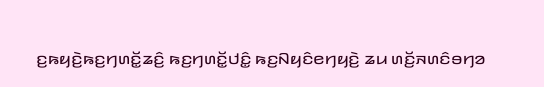ꤢ꤬ꤒꤟꤢꤧ꤬ꤒꤢ꤬ꤚꤛꤢꤩ꤭ꤘꤢꤨ꤬ ꤒꤢ꤬ꤚꤛꤢꤩ꤭ꤓꤢꤨ꤭ ꤒꤢ꤬ꤡꤟꤢꤨꤕꤚꤟꤢꤧ꤬ ꤘꤣ ꤛꤢꤩ꤬ꤏꤛꤢꤨꤋꤚꤤ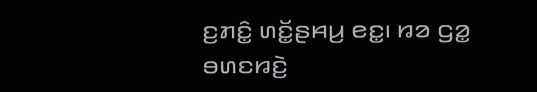ꤢ꤬ꤊꤢꤨ꤭ ꤛꤢꤩ꤭ꤔꤌꤣ꤬ ꤕꤢ꤭꤯ ꤙꤤ ꤞꤤ꤭ ꤋꤛꤢꤙꤢꤧ꤬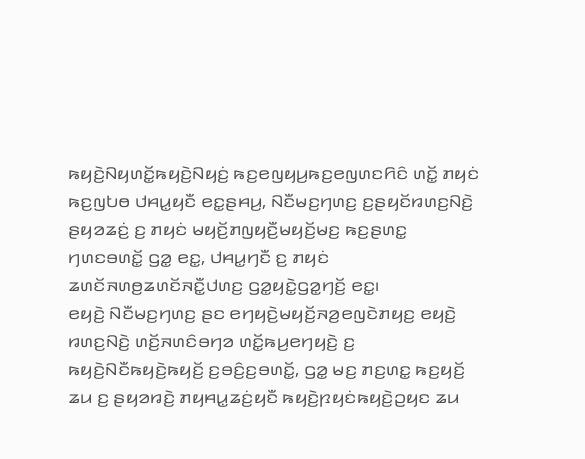ꤒꤟꤢꤧ꤬ꤡꤟꤛꤢꤩ꤭ꤒꤟꤢꤧ꤬ꤡꤟꤢꤦ꤬ ꤒꤢ꤬ꤕꤜꤟꤣ꤬ꤒꤢ꤬ꤕꤜꤛꤢꤖꤢꤨ ꤛꤢꤩ꤭ ꤊꤟꤢꤦ ꤒꤢ꤬ꤜꤝꤥ ꤓꤌꤣ꤭ꤟꤢꤪ ꤕꤢ꤭ꤔꤌꤣ꤬, ꤡꤢꤪꤗꤢ꤬ꤚꤛꤢ꤬ ꤢ꤬ꤔꤟꤢꤩꤙꤛꤢ꤬ꤡꤢꤧ꤬ ꤔꤟꤤꤘꤢꤦ꤬ ꤢ꤬ ꤊꤟꤢꤦ ꤗꤟꤢꤩ꤬ꤊꤜꤟꤢꤪ꤬ꤗꤟꤢꤩ꤬ꤗꤢ꤬ ꤒꤢ꤬ꤔꤛꤢ꤭ ꤚꤛꤢꤋꤛꤢꤩ꤭ ꤞꤤ꤭ ꤕꤢ꤭, ꤓꤌꤣ꤭ꤚꤢꤪ ꤢ꤬ ꤊꤟꤢꤦ ꤘꤛꤢꤩꤏꤛꤥ꤬ꤘꤛꤢꤩꤏꤢꤪ꤭ꤓꤛꤢ꤬ ꤞꤤ꤭ꤟꤢꤧ꤭ꤞꤤ꤭ꤚꤢꤩ꤬ ꤕꤢ꤭꤯
ꤕꤟꤢꤧ꤬ ꤡꤢꤪꤗꤢ꤬ꤚꤛꤢ꤬ ꤔꤢ ꤕꤚꤟꤢꤧ꤬ꤗꤟꤢꤩ꤬ꤏꤤ꤬ꤕꤜꤢꤧꤊꤟꤢ꤬ ꤕꤟꤢꤧ꤬ ꤙꤛꤢ꤬ꤡꤢꤧ꤬ ꤛꤢꤩ꤬ꤏꤛꤢꤨꤋꤚꤤ ꤛꤢꤩ꤭ꤒꤣ꤬ꤕꤚꤟꤢꤧ꤬ ꤢ꤬ ꤒꤟꤢꤧ꤬ꤡꤢꤪꤒꤟꤢꤧ꤬ꤒꤟꤢꤩ꤬ ꤢ꤬ꤋꤢꤨ꤬ꤢ꤬ꤋꤛꤢꤩ꤭, ꤞꤤ꤭ ꤗꤢ꤬ ꤊꤢ꤬ꤛꤢ꤭ ꤒꤢ꤬ꤟꤢꤩ꤬ ꤘꤣ ꤢ꤬ ꤔꤟꤤꤙꤢꤧ꤬ ꤊꤟꤌꤣ꤭ꤘꤢꤦ꤬ꤟꤢꤪ ꤒꤟꤢꤧ꤬ꤐꤟꤢꤦꤒꤟꤢꤧ꤬ꤑꤟꤢ ꤘꤣ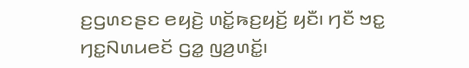ꤢ꤬ꤞꤛꤢꤔꤢ ꤕꤟꤢꤧ꤬ ꤛꤢꤩ꤭ꤒꤢ꤬ꤟꤢꤩ꤬ ꤟꤢꤪ꤯ ꤚꤢꤪ ꤠꤢ꤭ ꤚꤢ꤭ꤡꤛꤣꤕꤢꤩ ꤞꤤ꤭ ꤜꤤ꤬ꤛꤢꤩ꤭꤯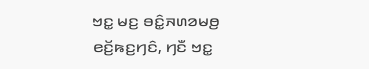ꤠꤢ꤭ ꤗꤢ꤬ ꤋꤢꤨ꤭ꤏꤛꤤꤗꤥ꤬ ꤕꤢꤩ꤬ꤒꤢ꤬ꤚꤢꤨ, ꤚꤢꤪ ꤠꤢ꤭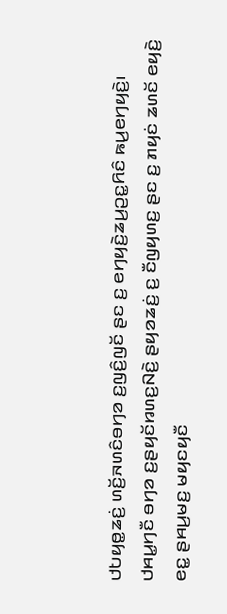ꤓꤝꤟꤥ꤭ꤘꤢꤦ꤬ ꤛꤢꤩ꤬ꤏꤛꤢꤨꤋꤚꤤ ꤢ꤬ꤜꤢꤨ꤬ꤜꤢꤩ ꤔꤢ ꤢ꤬ ꤕꤚꤟꤢꤧ꤬ꤘꤣ꤬ꤑꤢ꤭ꤖꤢꤨ ꤒꤣ꤬ꤕꤚꤟꤢꤧ꤬꤯
ꤓꤌꤣ꤭ꤚꤢꤪ ꤋꤚꤤ ꤢ꤬ꤔꤟꤢꤩꤙꤛꤢ꤬ꤡꤢꤧ꤬ ꤔꤟꤤꤘꤢꤦ꤬ ꤢ꤬ ꤢꤪꤜꤟꤛꤢ꤬ ꤔꤢ ꤢ꤬ ꤊꤟꤢꤦ ꤘꤛꤢꤩ ꤕꤟꤢꤧ꤬ ꤕꤢ꤭ ꤔꤌꤣ꤬ꤗꤢ꤬ ꤗꤟꤢꤟꤢꤪ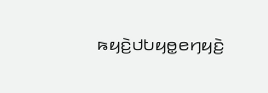ꤒꤟꤢꤧ꤬ꤓꤝꤟꤥ꤭ꤕꤚꤟꤢꤧ꤬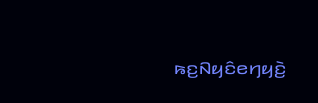ꤒꤢ꤬ꤡꤟꤢꤨꤕꤚꤟꤢꤧ꤬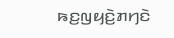ꤒꤢ꤬ꤜꤟꤢꤧ꤬ꤊꤚꤢꤧ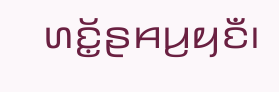ꤛꤢꤩ꤭ꤔꤌꤣ꤬ꤟꤢꤪ꤯